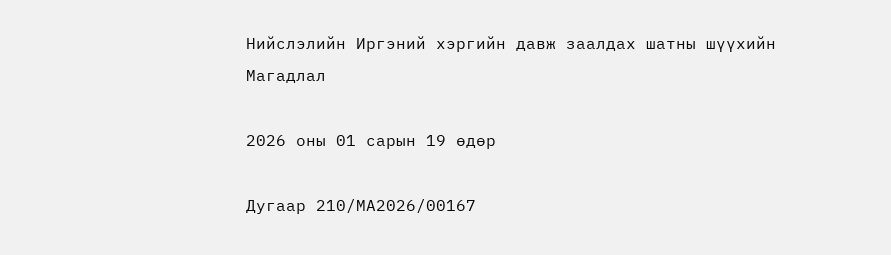Нийслэлийн Иргэний хэргийн давж заалдах шатны шүүхийн Магадлал

2026 оны 01 сарын 19 өдөр

Дугаар 210/МА2026/00167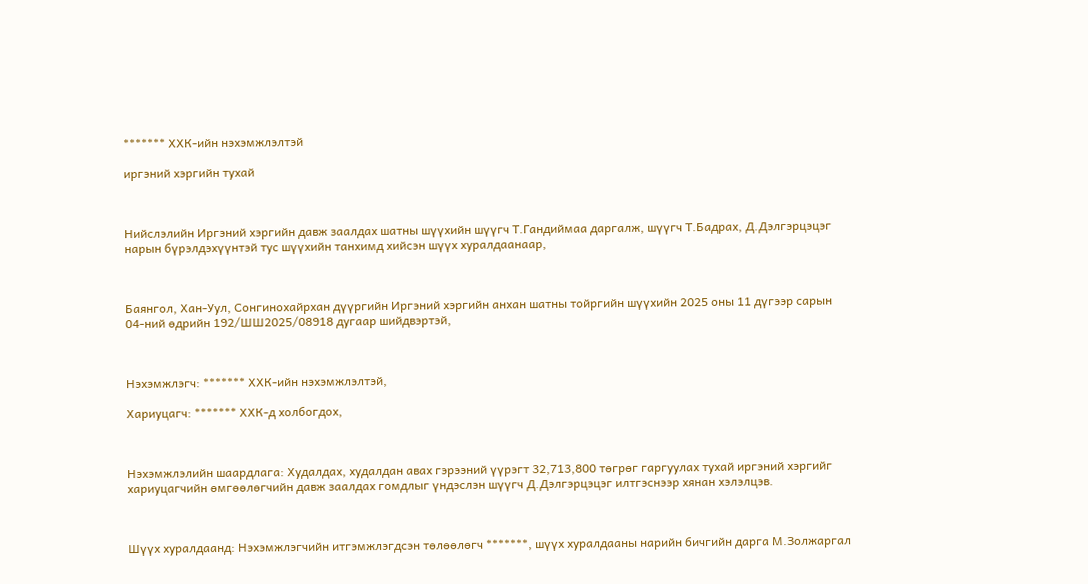******* ХХК-ийн нэхэмжлэлтэй

иргэний хэргийн тухай



Нийслэлийн Иргэний хэргийн давж заалдах шатны шүүхийн шүүгч Т.Гандиймаа даргалж, шүүгч Т.Бадрах, Д.Дэлгэрцэцэг нарын бүрэлдэхүүнтэй тус шүүхийн танхимд хийсэн шүүх хуралдаанаар,



Баянгол, Хан-Уул, Сонгинохайрхан дүүргийн Иргэний хэргийн анхан шатны тойргийн шүүхийн 2025 оны 11 дүгээр сарын 04-ний өдрийн 192/ШШ2025/08918 дугаар шийдвэртэй,



Нэхэмжлэгч: ******* ХХК-ийн нэхэмжлэлтэй,

Хариуцагч: ******* ХХК-д холбогдох,



Нэхэмжлэлийн шаардлага: Худалдах, худалдан авах гэрээний үүрэгт 32,713,800 төгрөг гаргуулах тухай иргэний хэргийг хариуцагчийн өмгөөлөгчийн давж заалдах гомдлыг үндэслэн шүүгч Д.Дэлгэрцэцэг илтгэснээр хянан хэлэлцэв.



Шүүх хуралдаанд: Нэхэмжлэгчийн итгэмжлэгдсэн төлөөлөгч *******, шүүх хуралдааны нарийн бичгийн дарга М.Золжаргал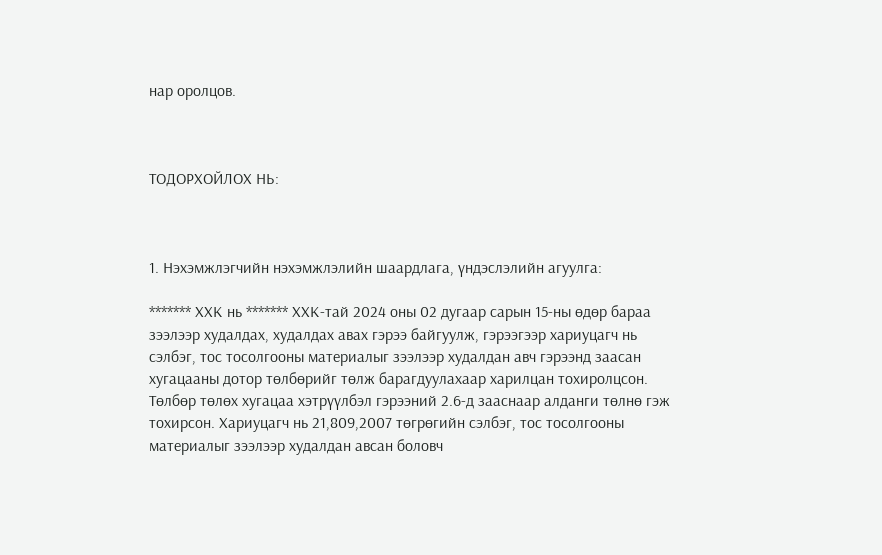нар оролцов.



ТОДОРХОЙЛОХ НЬ:



1. Нэхэмжлэгчийн нэхэмжлэлийн шаардлага, үндэслэлийн агуулга:

******* ХХК нь ******* ХХК-тай 2024 оны 02 дугаар сарын 15-ны өдөр бараа зээлээр худалдах, худалдах авах гэрээ байгуулж, гэрээгээр хариуцагч нь сэлбэг, тос тосолгооны материалыг зээлээр худалдан авч гэрээнд заасан хугацааны дотор төлбөрийг төлж барагдуулахаар харилцан тохиролцсон. Төлбөр төлөх хугацаа хэтрүүлбэл гэрээний 2.6-д зааснаар алданги төлнө гэж тохирсон. Хариуцагч нь 21,809,2007 төгрөгийн сэлбэг, тос тосолгооны материалыг зээлээр худалдан авсан боловч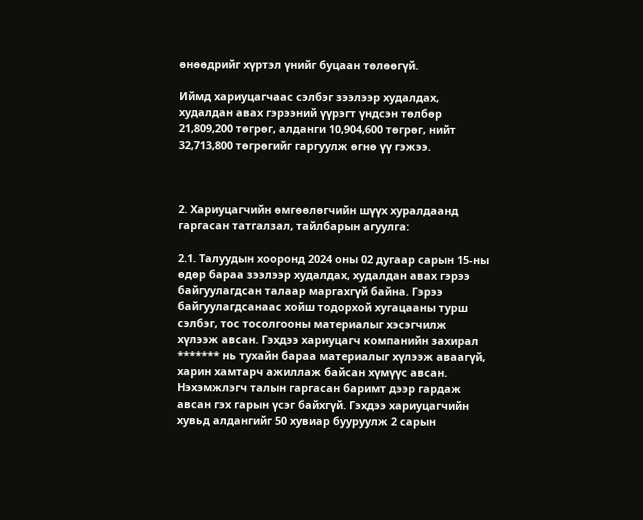өнөөдрийг хүртэл үнийг буцаан төлөөгүй.

Иймд хариуцагчаас сэлбэг зээлээр худалдах, худалдан авах гэрээний үүрэгт үндсэн төлбөр 21,809,200 төгрөг, алданги 10,904,600 төгрөг, нийт 32,713,800 төгрөгийг гаргуулж өгнө үү гэжээ.



2. Хариуцагчийн өмгөөлөгчийн шүүх хуралдаанд гаргасан татгалзал, тайлбарын агуулга:

2.1. Талуудын хооронд 2024 оны 02 дугаар сарын 15-ны өдөр бараа зээлээр худалдах, худалдан авах гэрээ байгуулагдсан талаар маргахгүй байна. Гэрээ байгуулагдсанаас хойш тодорхой хугацааны турш сэлбэг, тос тосолгооны материалыг хэсэгчилж хүлээж авсан. Гэхдээ хариуцагч компанийн захирал ******* нь тухайн бараа материалыг хүлээж аваагүй, харин хамтарч ажиллаж байсан хүмүүс авсан. Нэхэмжлэгч талын гаргасан баримт дээр гардаж авсан гэх гарын үсэг байхгүй. Гэхдээ хариуцагчийн хувьд алдангийг 50 хувиар бууруулж 2 сарын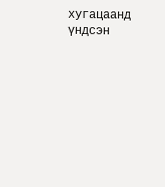хугацаанд үндсэн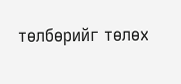төлбөрийг төлөх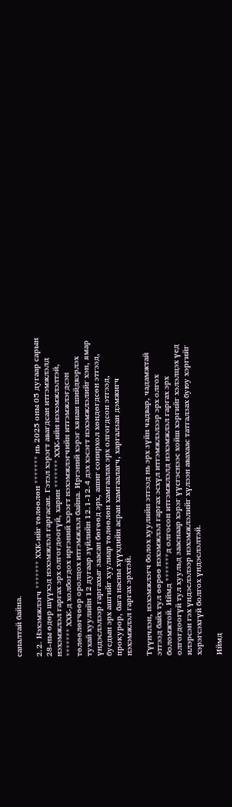саналтай байна.

2.2. Нэхэмжлэгч ******* ХХК-ийг төлөөлөн ******* нь 2025 оны 05 дугаар сарын 28-ны өдөр шүүхэд нэхэмжлэл гаргасан. Гэтэл хэрэгт авагдсан итгэмжлэлд нэхэмжлэл гаргах эрх олгогдоогүй, харин ******* ХХК-ийн нэхэмжлэлтэй, ******* ХХК-д холбогдох иргэний хэрэгт нэхэмжлэгчийн итгэмжлэгдсэн төлөөлөгчөөр оролцох итгэмжлэл байна. Иргэний хэрэг хянан шийдвэрлэх тухай хуулийн 12 дугаар зүйлийн 12.1-12.4 дэх хэсэгт нэхэмжлэлийг хэн, ямар үндэслэлээр гаргахыг заасан бөгөөд эрх, ашиг сонирхол хөндөгдсөн этгээд, бусдын эрх ашгийг хуулиар төлөөлөн хамгаалах эрх олгогдсон этгээд, прокурор, бага насны хүүхдийн асран хамгаалагч, харгалзан дэмжигч нэхэмжлэл гаргах эрхтэй.

Түүнчлэн, нэхэмжлэгч болох хуулийн этгээд нь эрх зүйн чадвар, чадамжтай этгээд байх тул өөрөө нэхэмжлэл гаргах эсхүл итгэмжлэлээр эрх олгох боломжтой. Иймд *******д олгосон итгэмжлэлд нэхэмжлэл гаргах эрх олгогдоогүй тул хуульд зааснаар хэрэг үүсгэснээс хойш хэргийг хэлэлцэх үед илэрсэн гэх үндэслэлээр нэхэмжлэлийг хүлээн авахаас татгалзах буюу хэргийг хэрэгсэхгүй болгох үндэслэлтэй.

Иймд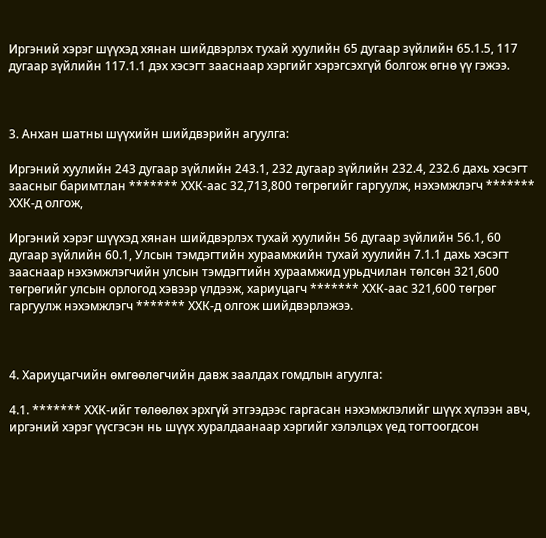Иргэний хэрэг шүүхэд хянан шийдвэрлэх тухай хуулийн 65 дугаар зүйлийн 65.1.5, 117 дугаар зүйлийн 117.1.1 дэх хэсэгт зааснаар хэргийг хэрэгсэхгүй болгож өгнө үү гэжээ.



3. Анхан шатны шүүхийн шийдвэрийн агуулга:

Иргэний хуулийн 243 дугаар зүйлийн 243.1, 232 дугаар зүйлийн 232.4, 232.6 дахь хэсэгт заасныг баримтлан ******* ХХК-аас 32,713,800 төгрөгийг гаргуулж, нэхэмжлэгч ******* ХХК-д олгож,

Иргэний хэрэг шүүхэд хянан шийдвэрлэх тухай хуулийн 56 дугаар зүйлийн 56.1, 60 дугаар зүйлийн 60.1, Улсын тэмдэгтийн хураамжийн тухай хуулийн 7.1.1 дахь хэсэгт зааснаар нэхэмжлэгчийн улсын тэмдэгтийн хураамжид урьдчилан төлсөн 321,600 төгрөгийг улсын орлогод хэвээр үлдээж, хариуцагч ******* ХХК-аас 321,600 төгрөг гаргуулж нэхэмжлэгч ******* ХХК-д олгож шийдвэрлэжээ.



4. Хариуцагчийн өмгөөлөгчийн давж заалдах гомдлын агуулга:

4.1. ******* ХХК-ийг төлөөлөх эрхгүй этгээдээс гаргасан нэхэмжлэлийг шүүх хүлээн авч, иргэний хэрэг үүсгэсэн нь шүүх хуралдаанаар хэргийг хэлэлцэх үед тогтоогдсон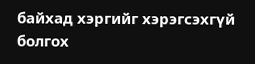байхад хэргийг хэрэгсэхгүй болгох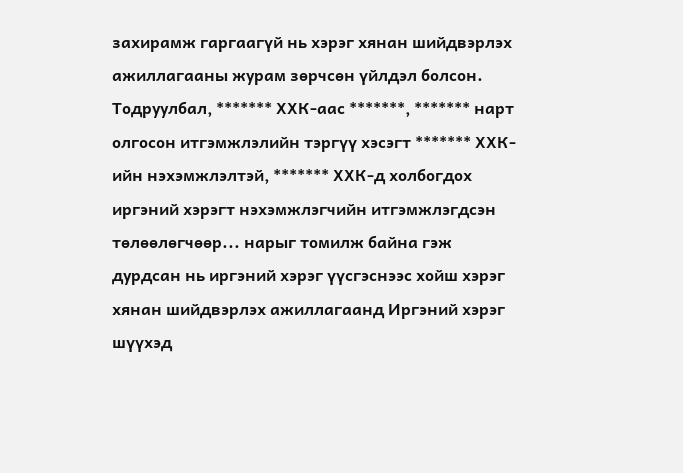захирамж гаргаагүй нь хэрэг хянан шийдвэрлэх ажиллагааны журам зөрчсөн үйлдэл болсон. Тодруулбал, ******* ХХК-аас *******, ******* нарт олгосон итгэмжлэлийн тэргүү хэсэгт ******* ХХК-ийн нэхэмжлэлтэй, ******* ХХК-д холбогдох иргэний хэрэгт нэхэмжлэгчийн итгэмжлэгдсэн төлөөлөгчөөр... нарыг томилж байна гэж дурдсан нь иргэний хэрэг үүсгэснээс хойш хэрэг хянан шийдвэрлэх ажиллагаанд Иргэний хэрэг шүүхэд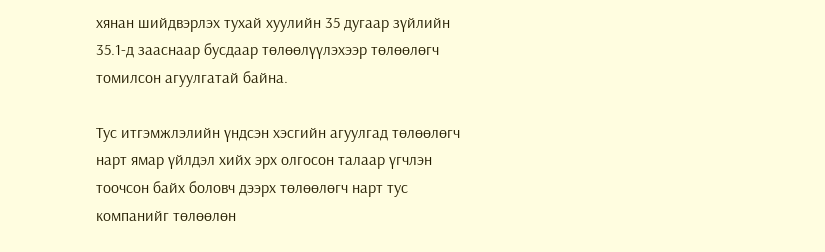хянан шийдвэрлэх тухай хуулийн 35 дугаар зүйлийн 35.1-д зааснаар бусдаар төлөөлүүлэхээр төлөөлөгч томилсон агуулгатай байна.

Тус итгэмжлэлийн үндсэн хэсгийн агуулгад төлөөлөгч нарт ямар үйлдэл хийх эрх олгосон талаар үгчлэн тоочсон байх боловч дээрх төлөөлөгч нарт тус компанийг төлөөлөн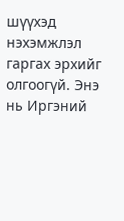шүүхэд нэхэмжлэл гаргах эрхийг олгоогүй. Энэ нь Иргэний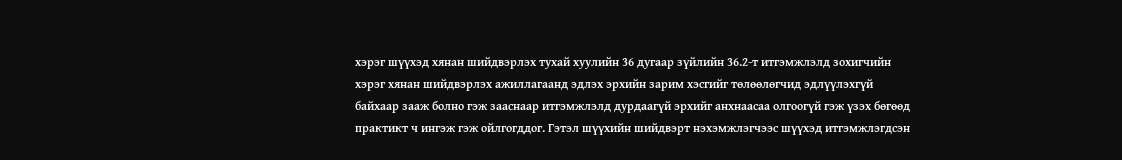хэрэг шүүхэд хянан шийдвэрлэх тухай хуулийн 36 дугаар зүйлийн 36.2-т итгэмжлэлд зохигчийн хэрэг хянан шийдвэрлэх ажиллагаанд эдлэх эрхийн зарим хэсгийг төлөөлөгчид эдлүүлэхгүй байхаар зааж болно гэж зааснаар итгэмжлэлд дурдаагүй эрхийг анхнаасаа олгоогүй гэж үзэх бөгөөд практикт ч ингэж гэж ойлгогддог. Гэтэл шүүхийн шийдвэрт нэхэмжлэгчээс шүүхэд итгэмжлэгдсэн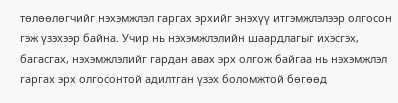төлөөлөгчийг нэхэмжлэл гаргах эрхийг энэхүү итгэмжлэлээр олгосон гэж үзэхээр байна. Учир нь нэхэмжлэлийн шаардлагыг ихэсгэх, багасгах, нэхэмжлэлийг гардан авах эрх олгож байгаа нь нэхэмжлэл гаргах эрх олгосонтой адилтган үзэх боломжтой бөгөөд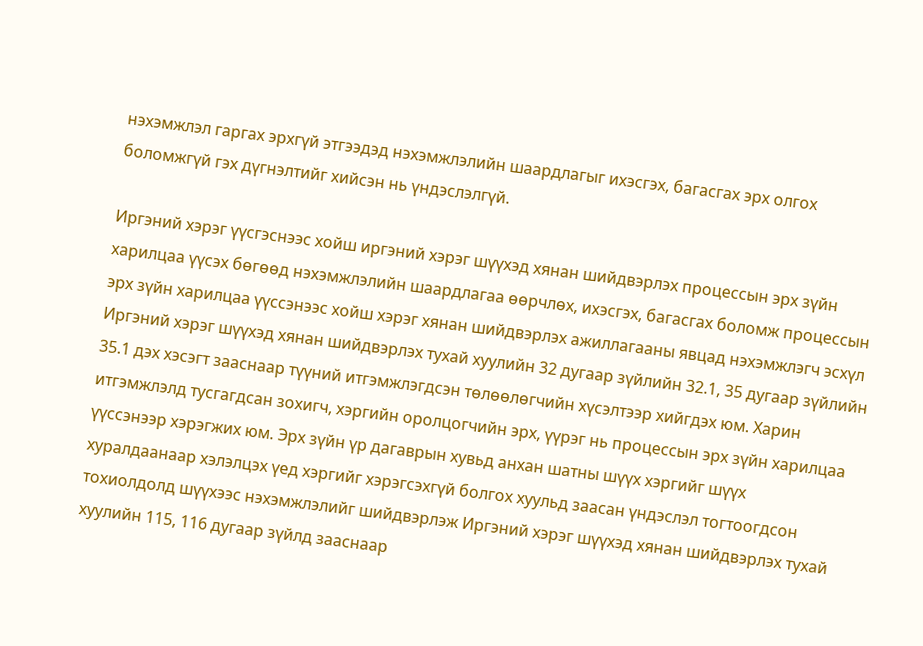нэхэмжлэл гаргах эрхгүй этгээдэд нэхэмжлэлийн шаардлагыг ихэсгэх, багасгах эрх олгох боломжгүй гэх дүгнэлтийг хийсэн нь үндэслэлгүй.

Иргэний хэрэг үүсгэснээс хойш иргэний хэрэг шүүхэд хянан шийдвэрлэх процессын эрх зүйн харилцаа үүсэх бөгөөд нэхэмжлэлийн шаардлагаа өөрчлөх, ихэсгэх, багасгах боломж процессын эрх зүйн харилцаа үүссэнээс хойш хэрэг хянан шийдвэрлэх ажиллагааны явцад нэхэмжлэгч эсхүл Иргэний хэрэг шүүхэд хянан шийдвэрлэх тухай хуулийн 32 дугаар зүйлийн 32.1, 35 дугаар зүйлийн 35.1 дэх хэсэгт зааснаар түүний итгэмжлэгдсэн төлөөлөгчийн хүсэлтээр хийгдэх юм. Харин итгэмжлэлд тусгагдсан зохигч, хэргийн оролцогчийн эрх, үүрэг нь процессын эрх зүйн харилцаа үүссэнээр хэрэгжих юм. Эрх зүйн үр дагаврын хувьд анхан шатны шүүх хэргийг шүүх хуралдаанаар хэлэлцэх үед хэргийг хэрэгсэхгүй болгох хуульд заасан үндэслэл тогтоогдсон тохиолдолд шүүхээс нэхэмжлэлийг шийдвэрлэж Иргэний хэрэг шүүхэд хянан шийдвэрлэх тухай хуулийн 115, 116 дугаар зүйлд зааснаар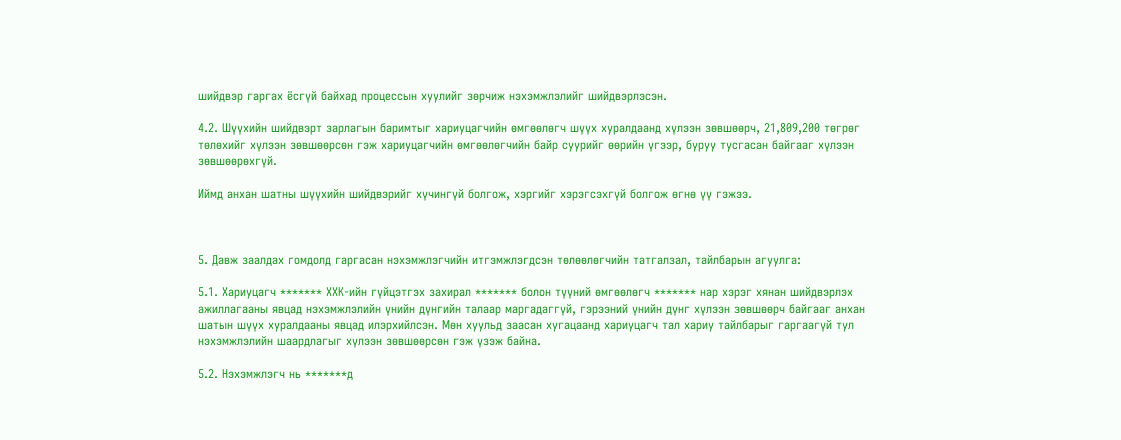шийдвэр гаргах ёсгүй байхад процессын хуулийг зөрчиж нэхэмжлэлийг шийдвэрлэсэн.

4.2. Шүүхийн шийдвэрт зарлагын баримтыг хариуцагчийн өмгөөлөгч шүүх хуралдаанд хүлээн зөвшөөрч, 21,809,200 төгрөг төлөхийг хүлээн зөвшөөрсөн гэж хариуцагчийн өмгөөлөгчийн байр суурийг өөрийн үгээр, буруу тусгасан байгааг хүлээн зөвшөөрөхгүй.

Иймд анхан шатны шүүхийн шийдвэрийг хүчингүй болгож, хэргийг хэрэгсэхгүй болгож өгнө үү гэжээ.



5. Давж заалдах гомдолд гаргасан нэхэмжлэгчийн итгэмжлэгдсэн төлөөлөгчийн татгалзал, тайлбарын агуулга:

5.1. Хариуцагч ******* ХХК-ийн гүйцэтгэх захирал ******* болон түүний өмгөөлөгч ******* нар хэрэг хянан шийдвэрлэх ажиллагааны явцад нэхэмжлэлийн үнийн дүнгийн талаар маргадаггүй, гэрээний үнийн дүнг хүлээн зөвшөөрч байгааг анхан шатын шүүх хуралдааны явцад илэрхийлсэн. Мөн хуульд заасан хугацаанд хариуцагч тал хариу тайлбарыг гаргаагүй тул нэхэмжлэлийн шаардлагыг хүлээн зөвшөөрсөн гэж үзэж байна.

5.2. Нэхэмжлэгч нь *******д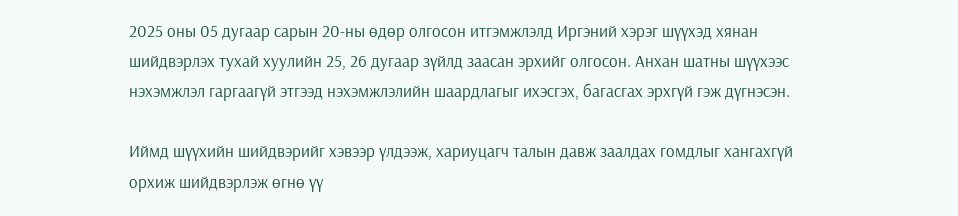2025 оны 05 дугаар сарын 20-ны өдөр олгосон итгэмжлэлд Иргэний хэрэг шүүхэд хянан шийдвэрлэх тухай хуулийн 25, 26 дугаар зүйлд заасан эрхийг олгосон. Анхан шатны шүүхээс нэхэмжлэл гаргаагүй этгээд нэхэмжлэлийн шаардлагыг ихэсгэх, багасгах эрхгүй гэж дүгнэсэн.

Иймд шүүхийн шийдвэрийг хэвээр үлдээж, хариуцагч талын давж заалдах гомдлыг хангахгүй орхиж шийдвэрлэж өгнө үү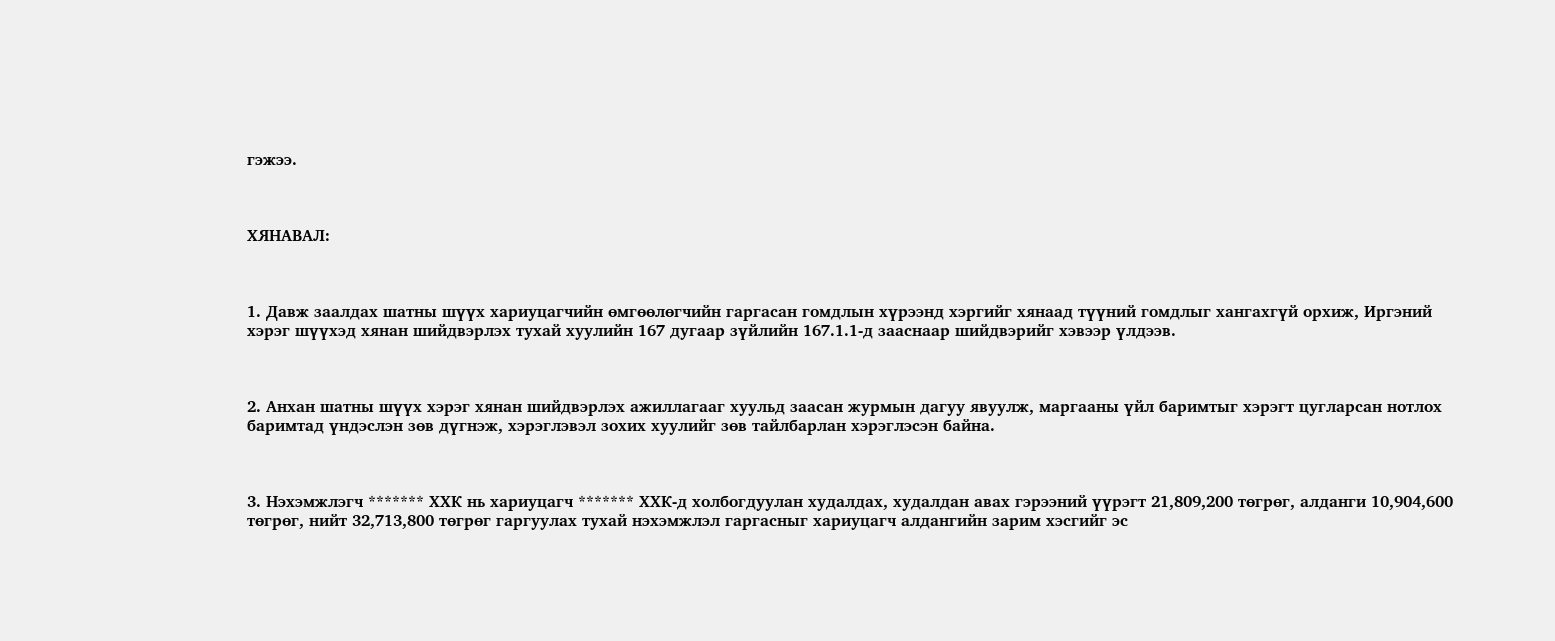гэжээ.



ХЯНАВАЛ:



1. Давж заалдах шатны шүүх хариуцагчийн өмгөөлөгчийн гаргасан гомдлын хүрээнд хэргийг хянаад түүний гомдлыг хангахгүй орхиж, Иргэний хэрэг шүүхэд хянан шийдвэрлэх тухай хуулийн 167 дугаар зүйлийн 167.1.1-д зааснаар шийдвэрийг хэвээр үлдээв.



2. Анхан шатны шүүх хэрэг хянан шийдвэрлэх ажиллагааг хуульд заасан журмын дагуу явуулж, маргааны үйл баримтыг хэрэгт цугларсан нотлох баримтад үндэслэн зөв дүгнэж, хэрэглэвэл зохих хуулийг зөв тайлбарлан хэрэглэсэн байна.



3. Нэхэмжлэгч ******* ХХК нь хариуцагч ******* ХХК-д холбогдуулан худалдах, худалдан авах гэрээний үүрэгт 21,809,200 төгрөг, алданги 10,904,600 төгрөг, нийт 32,713,800 төгрөг гаргуулах тухай нэхэмжлэл гаргасныг хариуцагч алдангийн зарим хэсгийг эс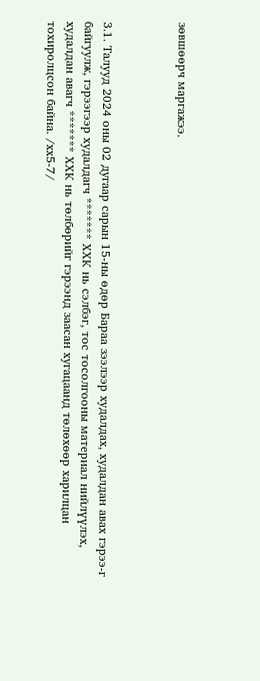зөвшөөрч маргажээ.



3.1. Талууд 2024 оны 02 дугаар сарын 15-ны өдөр Бараа зээлээр худалдах, худалдан авах гэрээ-г байгуулж, гэрээгээр худалдагч ******* ХХК нь сэлбэг, тос тосолгооны материал нийлүүлэх, худалдан авагч ******* ХХК нь төлбөрийг гэрээнд заасан хугацаанд төлөхөөр харилцан тохиролцсон байна. /хх5-7/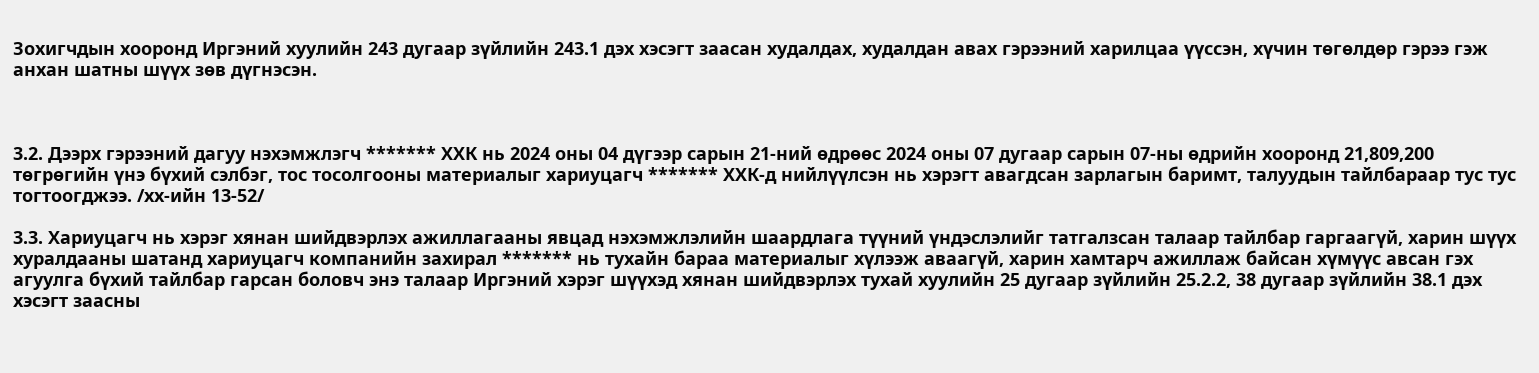Зохигчдын хооронд Иргэний хуулийн 243 дугаар зүйлийн 243.1 дэх хэсэгт заасан худалдах, худалдан авах гэрээний харилцаа үүссэн, хүчин төгөлдөр гэрээ гэж анхан шатны шүүх зөв дүгнэсэн.



3.2. Дээрх гэрээний дагуу нэхэмжлэгч ******* ХХК нь 2024 оны 04 дүгээр сарын 21-ний өдрөөс 2024 оны 07 дугаар сарын 07-ны өдрийн хооронд 21,809,200 төгрөгийн үнэ бүхий сэлбэг, тос тосолгооны материалыг хариуцагч ******* ХХК-д нийлүүлсэн нь хэрэгт авагдсан зарлагын баримт, талуудын тайлбараар тус тус тогтоогджээ. /хх-ийн 13-52/

3.3. Хариуцагч нь хэрэг хянан шийдвэрлэх ажиллагааны явцад нэхэмжлэлийн шаардлага түүний үндэслэлийг татгалзсан талаар тайлбар гаргаагүй, харин шүүх хуралдааны шатанд хариуцагч компанийн захирал ******* нь тухайн бараа материалыг хүлээж аваагүй, харин хамтарч ажиллаж байсан хүмүүс авсан гэх агуулга бүхий тайлбар гарсан боловч энэ талаар Иргэний хэрэг шүүхэд хянан шийдвэрлэх тухай хуулийн 25 дугаар зүйлийн 25.2.2, 38 дугаар зүйлийн 38.1 дэх хэсэгт заасны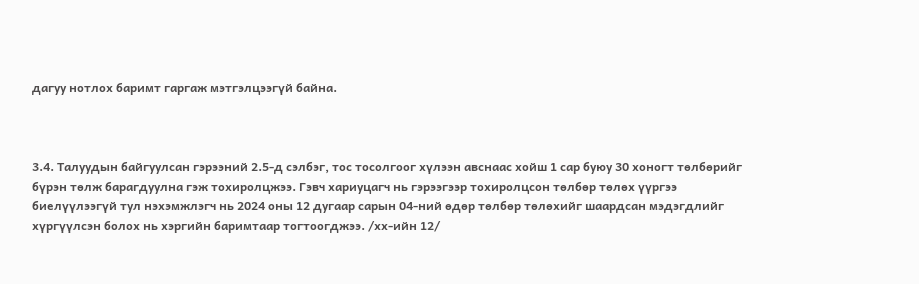дагуу нотлох баримт гаргаж мэтгэлцээгүй байна.



3.4. Талуудын байгуулсан гэрээний 2.5-д сэлбэг, тос тосолгоог хүлээн авснаас хойш 1 сар буюу 30 хоногт төлбөрийг бүрэн төлж барагдуулна гэж тохиролцжээ. Гэвч хариуцагч нь гэрээгээр тохиролцсон төлбөр төлөх үүргээ биелүүлээгүй тул нэхэмжлэгч нь 2024 оны 12 дугаар сарын 04-ний өдөр төлбөр төлөхийг шаардсан мэдэгдлийг хүргүүлсэн болох нь хэргийн баримтаар тогтоогджээ. /хх-ийн 12/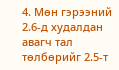4. Мөн гэрээний 2.6-д худалдан авагч тал төлбөрийг 2.5-т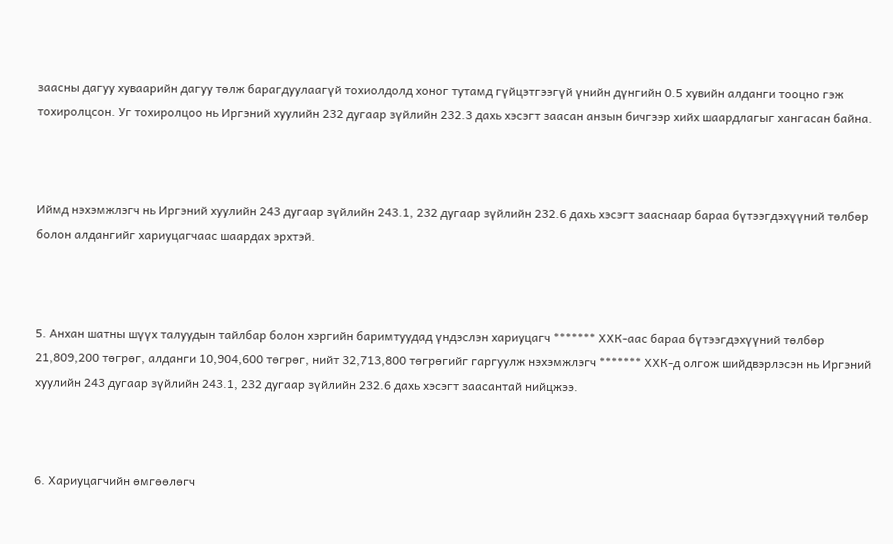заасны дагуу хуваарийн дагуу төлж барагдуулаагүй тохиолдолд хоног тутамд гүйцэтгээгүй үнийн дүнгийн 0.5 хувийн алданги тооцно гэж тохиролцсон. Уг тохиролцоо нь Иргэний хуулийн 232 дугаар зүйлийн 232.3 дахь хэсэгт заасан анзын бичгээр хийх шаардлагыг хангасан байна.



Иймд нэхэмжлэгч нь Иргэний хуулийн 243 дугаар зүйлийн 243.1, 232 дугаар зүйлийн 232.6 дахь хэсэгт зааснаар бараа бүтээгдэхүүний төлбөр болон алдангийг хариуцагчаас шаардах эрхтэй.



5. Анхан шатны шүүх талуудын тайлбар болон хэргийн баримтуудад үндэслэн хариуцагч ******* ХХК-аас бараа бүтээгдэхүүний төлбөр 21,809,200 төгрөг, алданги 10,904,600 төгрөг, нийт 32,713,800 төгрөгийг гаргуулж нэхэмжлэгч ******* ХХК-д олгож шийдвэрлэсэн нь Иргэний хуулийн 243 дугаар зүйлийн 243.1, 232 дугаар зүйлийн 232.6 дахь хэсэгт заасантай нийцжээ.



6. Хариуцагчийн өмгөөлөгч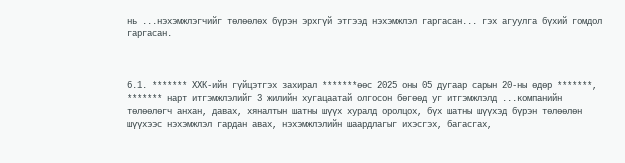нь ...нэхэмжлэгчийг төлөөлөх бүрэн эрхгүй этгээд нэхэмжлэл гаргасан... гэх агуулга бүхий гомдол гаргасан.



6.1. ******* ХХК-ийн гүйцэтгэх захирал *******өөс 2025 оны 05 дугаар сарын 20-ны өдөр *******, ******* нарт итгэмжлэлийг 3 жилийн хугацаатай олгосон бөгөөд уг итгэмжлэлд ...компанийн төлөөлөгч анхан, давах, хяналтын шатны шүүх хуралд оролцох, бүх шатны шүүхэд бүрэн төлөөлөн шүүхээс нэхэмжлэл гардан авах, нэхэмжлэлийн шаардлагыг ихэсгэх, багасгах,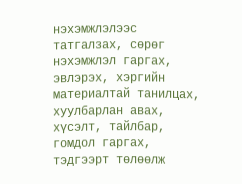нэхэмжлэлээс татгалзах, сөрөг нэхэмжлэл гаргах, эвлэрэх, хэргийн материалтай танилцах, хуулбарлан авах, хүсэлт, тайлбар, гомдол гаргах, тэдгээрт төлөөлж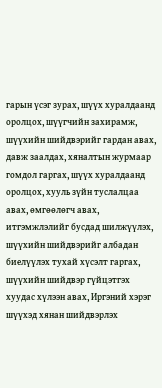гарын үсэг зурах, шүүх хуралдаанд оролцох, шүүгчийн захирамж, шүүхийн шийдвэрийг гардан авах, давж заалдах, хяналтын журмаар гомдол гаргах, шүүх хуралдаанд оролцох, хууль зүйн туслалцаа авах, өмгөөлөгч авах, итгэмжлэлийг бусдад шилжүүлэх, шүүхийн шийдвэрийг албадан биелүүлэх тухай хүсэлт гаргах, шүүхийн шийдвэр гүйцэтгэх хуудас хүлээн авах, Иргэний хэрэг шүүхэд хянан шийдвэрлэх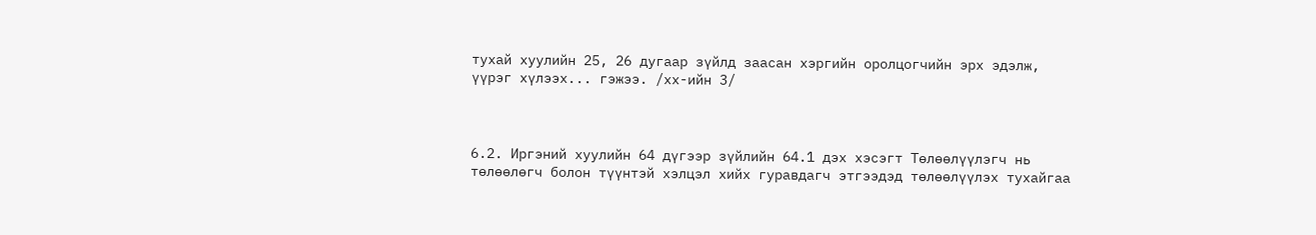тухай хуулийн 25, 26 дугаар зүйлд заасан хэргийн оролцогчийн эрх эдэлж, үүрэг хүлээх... гэжээ. /хх-ийн 3/



6.2. Иргэний хуулийн 64 дүгээр зүйлийн 64.1 дэх хэсэгт Төлөөлүүлэгч нь төлөөлөгч болон түүнтэй хэлцэл хийх гуравдагч этгээдэд төлөөлүүлэх тухайгаа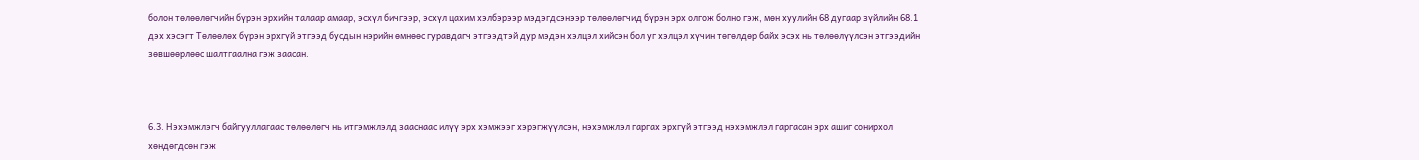болон төлөөлөгчийн бүрэн эрхийн талаар амаар, эсхүл бичгээр, эсхүл цахим хэлбэрээр мэдэгдсэнээр төлөөлөгчид бүрэн эрх олгож болно гэж, мөн хуулийн 68 дугаар зүйлийн 68.1 дэх хэсэгт Төлөөлөх бүрэн эрхгүй этгээд бусдын нэрийн өмнөөс гуравдагч этгээдтэй дур мэдэн хэлцэл хийсэн бол уг хэлцэл хүчин төгөлдөр байх эсэх нь төлөөлүүлсэн этгээдийн зөвшөөрлөөс шалтгаална гэж заасан.



6.3. Нэхэмжлэгч байгууллагаас төлөөлөгч нь итгэмжлэлд зааснаас илүү эрх хэмжээг хэрэгжүүлсэн, нэхэмжлэл гаргах эрхгүй этгээд нэхэмжлэл гаргасан эрх ашиг сонирхол хөндөгдсөн гэж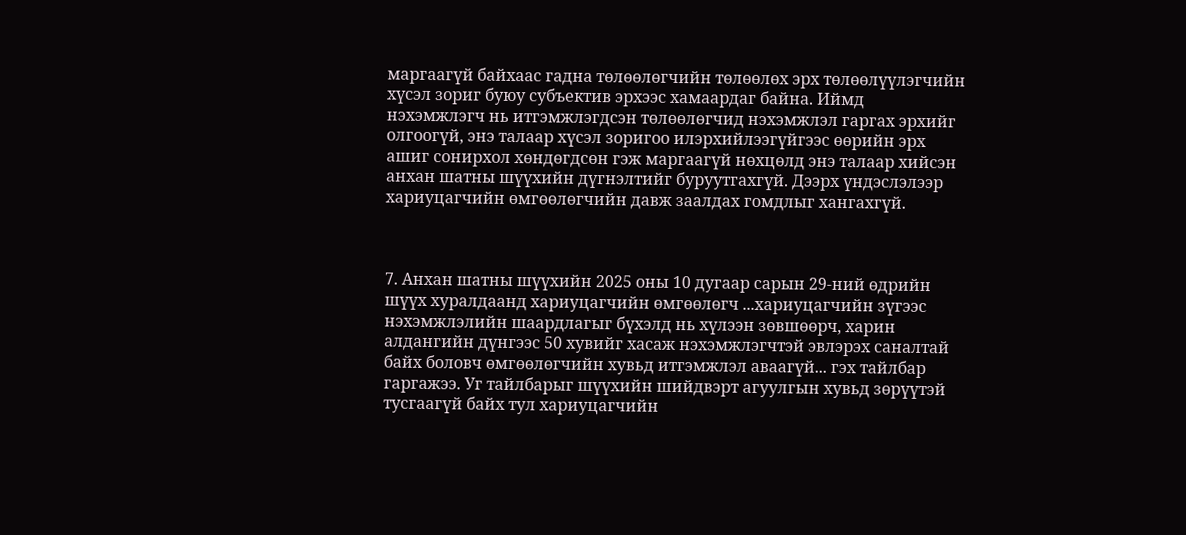маргаагүй байхаас гадна төлөөлөгчийн төлөөлөх эрх төлөөлүүлэгчийн хүсэл зориг буюу субъектив эрхээс хамаардаг байна. Иймд нэхэмжлэгч нь итгэмжлэгдсэн төлөөлөгчид нэхэмжлэл гаргах эрхийг олгоогүй, энэ талаар хүсэл зоригоо илэрхийлээгүйгээс өөрийн эрх ашиг сонирхол хөндөгдсөн гэж маргаагүй нөхцөлд энэ талаар хийсэн анхан шатны шүүхийн дүгнэлтийг буруутгахгүй. Дээрх үндэслэлээр хариуцагчийн өмгөөлөгчийн давж заалдах гомдлыг хангахгүй.



7. Анхан шатны шүүхийн 2025 оны 10 дугаар сарын 29-ний өдрийн шүүх хуралдаанд хариуцагчийн өмгөөлөгч ...хариуцагчийн зүгээс нэхэмжлэлийн шаардлагыг бүхэлд нь хүлээн зөвшөөрч, харин алдангийн дүнгээс 50 хувийг хасаж нэхэмжлэгчтэй эвлэрэх саналтай байх боловч өмгөөлөгчийн хувьд итгэмжлэл аваагүй... гэх тайлбар гаргажээ. Уг тайлбарыг шүүхийн шийдвэрт агуулгын хувьд зөрүүтэй тусгаагүй байх тул хариуцагчийн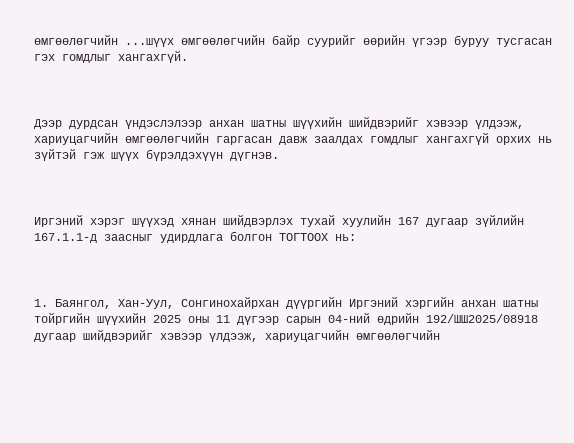өмгөөлөгчийн ...шүүх өмгөөлөгчийн байр суурийг өөрийн үгээр буруу тусгасан гэх гомдлыг хангахгүй.



Дээр дурдсан үндэслэлээр анхан шатны шүүхийн шийдвэрийг хэвээр үлдээж, хариуцагчийн өмгөөлөгчийн гаргасан давж заалдах гомдлыг хангахгүй орхих нь зүйтэй гэж шүүх бүрэлдэхүүн дүгнэв.



Иргэний хэрэг шүүхэд хянан шийдвэрлэх тухай хуулийн 167 дугаар зүйлийн 167.1.1-д заасныг удирдлага болгон ТОГТООХ нь:



1. Баянгол, Хан-Уул, Сонгинохайрхан дүүргийн Иргэний хэргийн анхан шатны тойргийн шүүхийн 2025 оны 11 дүгээр сарын 04-ний өдрийн 192/ШШ2025/08918 дугаар шийдвэрийг хэвээр үлдээж, хариуцагчийн өмгөөлөгчийн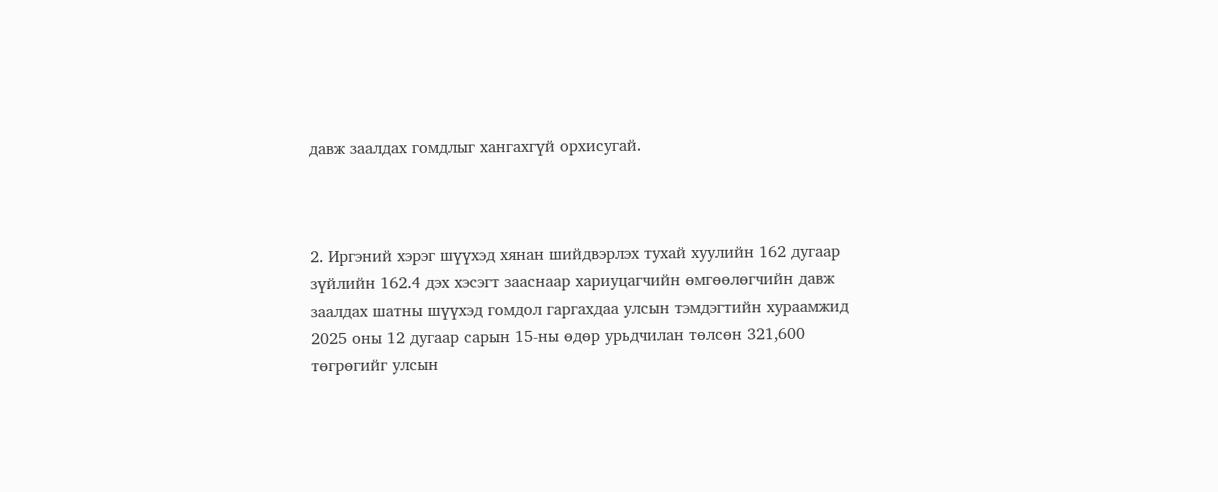давж заалдах гомдлыг хангахгүй орхисугай.



2. Иргэний хэрэг шүүхэд хянан шийдвэрлэх тухай хуулийн 162 дугаар зүйлийн 162.4 дэх хэсэгт зааснаар хариуцагчийн өмгөөлөгчийн давж заалдах шатны шүүхэд гомдол гаргахдаа улсын тэмдэгтийн хураамжид 2025 оны 12 дугаар сарын 15-ны өдөр урьдчилан төлсөн 321,600 төгрөгийг улсын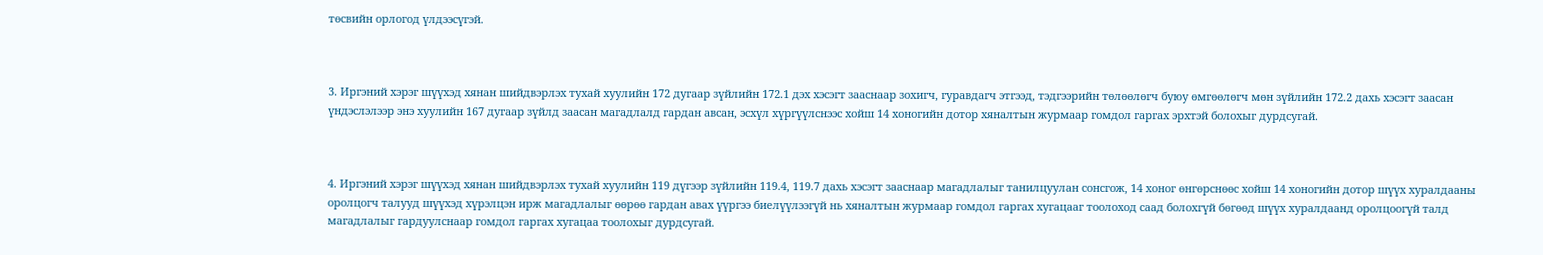төсвийн орлогод үлдээсүгэй.



3. Иргэний хэрэг шүүхэд хянан шийдвэрлэх тухай хуулийн 172 дугаар зүйлийн 172.1 дэх хэсэгт зааснаар зохигч, гуравдагч этгээд, тэдгээрийн төлөөлөгч буюу өмгөөлөгч мөн зүйлийн 172.2 дахь хэсэгт заасан үндэслэлээр энэ хуулийн 167 дугаар зүйлд заасан магадлалд гардан авсан, эсхүл хүргүүлснээс хойш 14 хоногийн дотор хяналтын журмаар гомдол гаргах эрхтэй болохыг дурдсугай.



4. Иргэний хэрэг шүүхэд хянан шийдвэрлэх тухай хуулийн 119 дүгээр зүйлийн 119.4, 119.7 дахь хэсэгт зааснаар магадлалыг танилцуулан сонсгож, 14 хоног өнгөрснөөс хойш 14 хоногийн дотор шүүх хуралдааны оролцогч талууд шүүхэд хүрэлцэн ирж магадлалыг өөрөө гардан авах үүргээ биелүүлээгүй нь хяналтын журмаар гомдол гаргах хугацааг тоолоход саад болохгүй бөгөөд шүүх хуралдаанд оролцоогүй талд магадлалыг гардуулснаар гомдол гаргах хугацаа тоолохыг дурдсугай.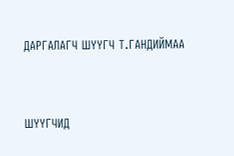ДАРГАЛАГЧ ШҮҮГЧ Т.ГАНДИЙМАА



ШҮҮГЧИД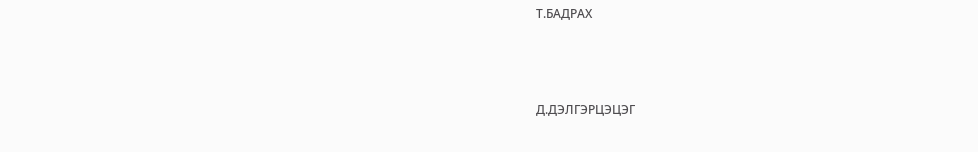Т.БАДРАХ



Д.ДЭЛГЭРЦЭЦЭГ